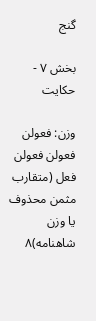گنج

بخش ۷ - حکایت

وزن: فعولن فعولن فعولن فعل (متقارب مثمن محذوف یا وزن شاهنامه)۸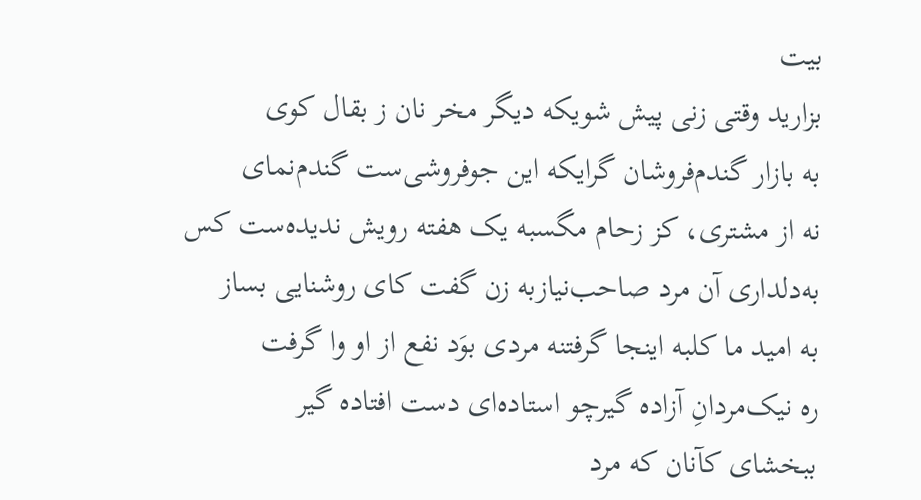بیت
بزارید وقتی زنی پیش شویکه دیگر مخر نان ز بقال کوی
به بازار گندم‌فروشان گرایکه این جو‌فروشی‌ست گندم‌نما‌ی
نه از مشتری‌، کز زحام مگسبه یک هفته رویش ندیده‌ست کس
به‌دلداری آن مرد صاحب‌نیازبه زن گفت کای روشنایی بساز
به امید ما کلبه اینجا گرفتنه مردی بوَد نفع از او وا گرفت
ره نیک‌مردان‌ِ آزاده گیرچو استاده‌ای دست افتاده گیر
ببخشای کآنان که مرد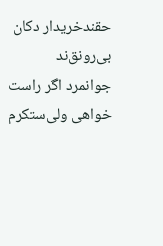حقندخریدار دکان بی‌رونق‌ند
جوانمرد اگر راست خواهی ولی‌ستکرم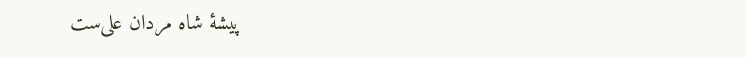پیشهٔ شاه مردان علی‌ست